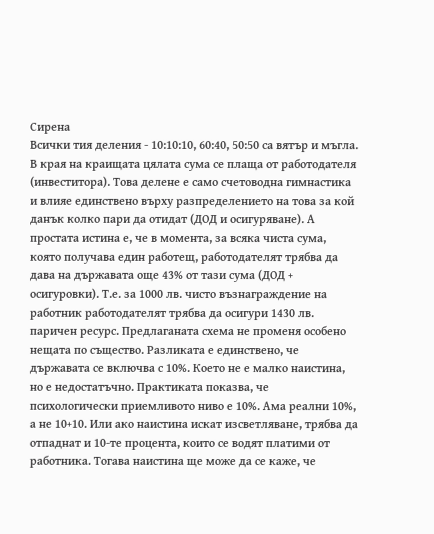Сирена
Всички тия деления - 10:10:10, 60:40, 50:50 са вятър и мъгла. В края на краищата цялата сума се плаща от работодателя (инвеститора). Това делене е само счетоводна гимнастика и влияе единствено върху разпределението на това за кой данък колко пари да отидат (ДОД и осигуряване). А простата истина е, че в момента, за всяка чиста сума, която получава един работещ, работодателят трябва да дава на държавата още 43% от тази сума (ДОД + осигуровки). Т.е. за 1000 лв. чисто възнаграждение на работник работодателят трябва да осигури 1430 лв. паричен ресурс. Предлаганата схема не променя особено нещата по същество. Разликата е единствено, че държавата се включва с 10%. Което не е малко наистина, но е недостатъчно. Практиката показва, че психологически приемливото ниво е 10%. Ама реални 10%, а не 10+10. Или ако наистина искат изсветляване, трябва да отпаднат и 10-те процента, които се водят платими от работника. Тогава наистина ще може да се каже, че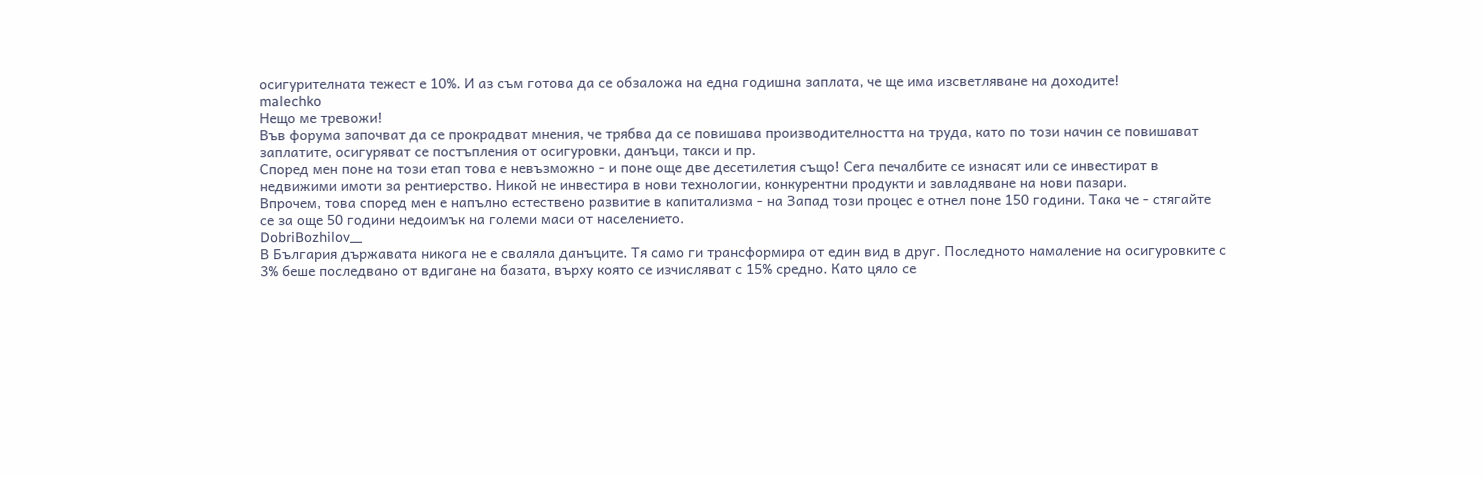осигурителната тежест е 10%. И аз съм готова да се обзаложа на една годишна заплата, че ще има изсветляване на доходите!
malechko
Нещо ме тревожи!
Във форума започват да се прокрадват мнения, че трябва да се повишава производителността на труда, като по този начин се повишават заплатите, осигуряват се постъпления от осигуровки, данъци, такси и пр.
Според мен поне на този етап това е невъзможно - и поне още две десетилетия също! Сега печалбите се изнасят или се инвестират в недвижими имоти за рентиерство. Никой не инвестира в нови технологии, конкурентни продукти и завладяване на нови пазари.
Впрочем, това според мен е напълно естествено развитие в капитализма - на Запад този процес е отнел поне 150 години. Така че - стягайте се за още 50 години недоимък на големи маси от населението.
DobriBozhilov__
В България държавата никога не е сваляла данъците. Тя само ги трансформира от един вид в друг. Последното намаление на осигуровките с 3% беше последвано от вдигане на базата, върху която се изчисляват с 15% средно. Като цяло се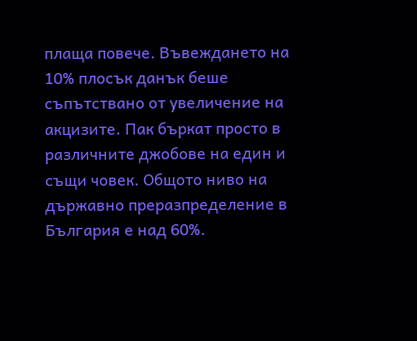плаща повече. Въвеждането на 10% плосък данък беше съпътствано от увеличение на акцизите. Пак бъркат просто в различните джобове на един и същи човек. Общото ниво на държавно преразпределение в България е над 60%.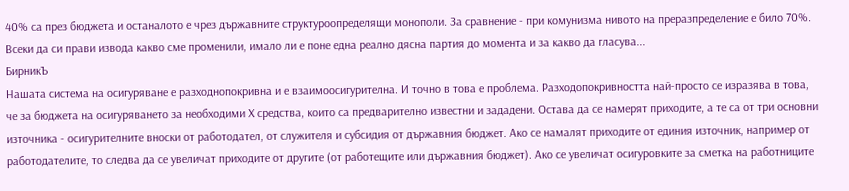40% са през бюджета и останалото е чрез държавните структуроопределящи монополи. За сравнение - при комунизма нивото на преразпределение е било 70%. Всеки да си прави извода какво сме променили, имало ли е поне една реално дясна партия до момента и за какво да гласува...
БирникЪ
Нашата система на осигуряване е разходнопокривна и е взаимоосигурителна. И точно в това е проблема. Разходопокривността най-просто се изразява в това, че за бюджета на осигуряването за необходими Х средства, които са предварително известни и зададени. Остава да се намерят приходите, а те са от три основни източника - осигурителните вноски от работодател, от служителя и субсидия от държавния бюджет. Ако се намалят приходите от единия източник, например от работодателите, то следва да се увеличат приходите от другите (от работещите или държавния бюджет). Ако се увеличат осигуровките за сметка на работниците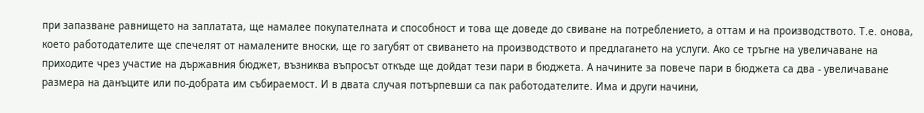при запазване равнището на заплатата, ще намалее покупателната и способност и това ще доведе до свиване на потреблението, а оттам и на производството. Т.е. онова, което работодателите ще спечелят от намалените вноски, ще го загубят от свиването на производството и предлагането на услуги. Ако се тръгне на увеличаване на приходите чрез участие на държавния бюджет, възниква въпросът откъде ще дойдат тези пари в бюджета. А начините за повече пари в бюджета са два - увеличаване размера на данъците или по-добрата им събираемост. И в двата случая потърпевши са пак работодателите. Има и други начини,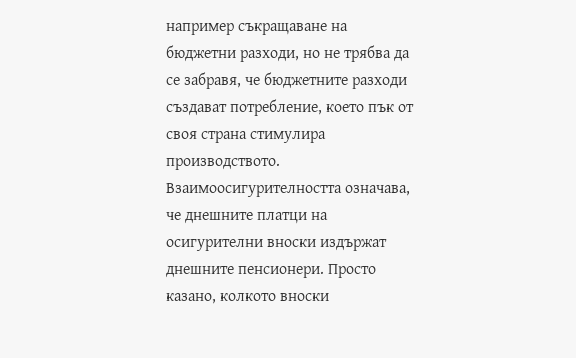например съкращаване на бюджетни разходи, но не трябва да се забравя, че бюджетните разходи създават потребление, което пък от своя страна стимулира производството.
Взаимоосигурителността означава, че днешните платци на осигурителни вноски издържат днешните пенсионери. Просто казано, колкото вноски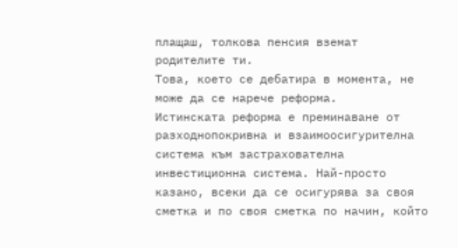плащаш, толкова пенсия вземат родителите ти.
Това, което се дебатира в момента, не може да се нарече реформа.
Истинската реформа е преминаване от разходнопокривна и взаимоосигурителна система към застрахователна инвестиционна система. Най-просто казано, всеки да се осигурява за своя сметка и по своя сметка по начин, който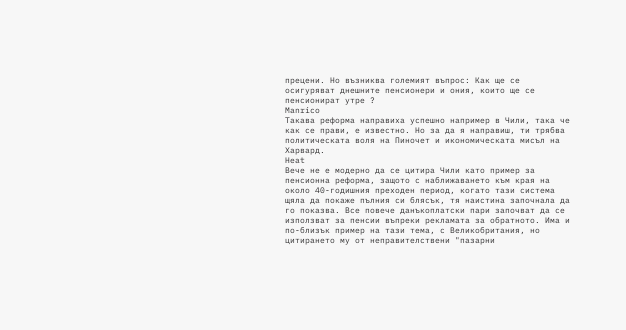прецени. Но възниква големият въпрос: Как ще се осигуряват днешните пенсионери и ония, които ще се пенсионират утре ?
Manrico
Такава реформа направиха успешно например в Чили, така че как се прави, е известно. Но за да я направиш, ти трябва политическата воля на Пиночет и икономическата мисъл на Харвард.
Heat
Вече не е модерно да се цитира Чили като пример за пенсионна реформа, защото с наближаването към края на около 40-годишния преходен период, когато тази система щяла да покаже пълния си блясък, тя наистина започнала да го показва. Все повече данъкоплатски пари започват да се използват за пенсии въпреки рекламата за обратното. Има и по-близък пример на тази тема, с Великобритания, но цитирането му от неправителствени "пазарни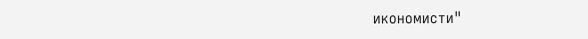икономисти"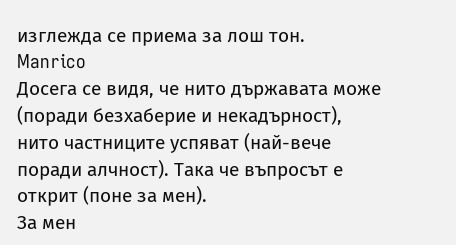изглежда се приема за лош тон.
Manrico
Досега се видя, че нито държавата може (поради безхаберие и некадърност), нито частниците успяват (най-вече поради алчност). Така че въпросът е открит (поне за мен).
За мен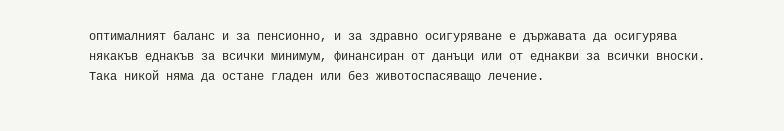оптималният баланс и за пенсионно, и за здравно осигуряване е държавата да осигурява някакъв еднакъв за всички минимум, финансиран от данъци или от еднакви за всички вноски. Така никой няма да остане гладен или без животоспасяващо лечение.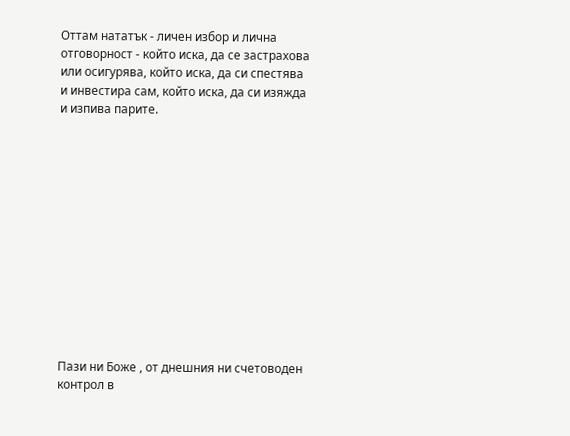Оттам нататък - личен избор и лична отговорност - който иска, да се застрахова или осигурява, който иска, да си спестява и инвестира сам, който иска, да си изяжда и изпива парите.













Пази ни Боже , от днешния ни счетоводен контрол в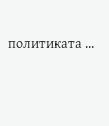политиката ...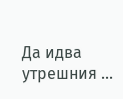Да идва утрешния ...